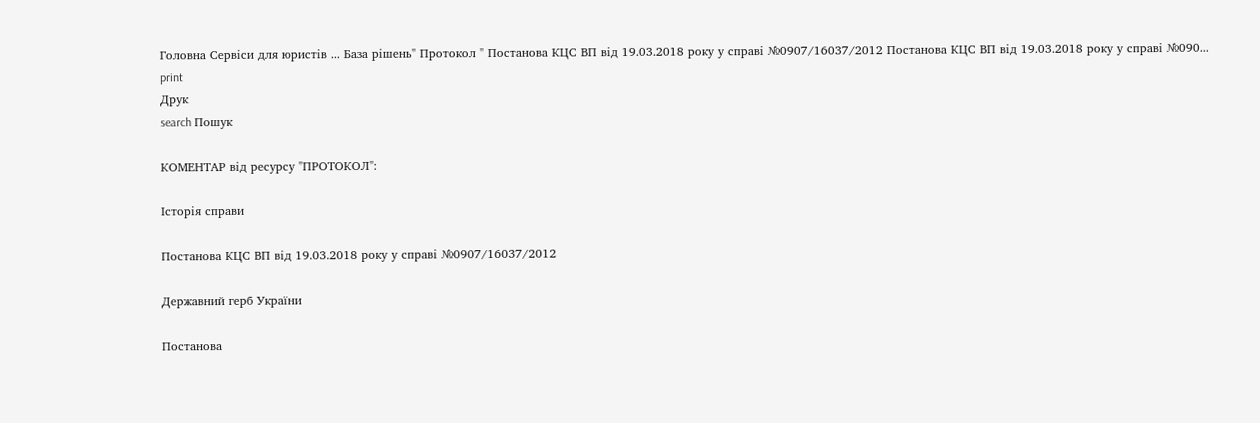Головна Сервіси для юристів ... База рішень" Протокол " Постанова КЦС ВП від 19.03.2018 року у справі №0907/16037/2012 Постанова КЦС ВП від 19.03.2018 року у справі №090...
print
Друк
search Пошук

КОМЕНТАР від ресурсу "ПРОТОКОЛ":

Історія справи

Постанова КЦС ВП від 19.03.2018 року у справі №0907/16037/2012

Державний герб України

Постанова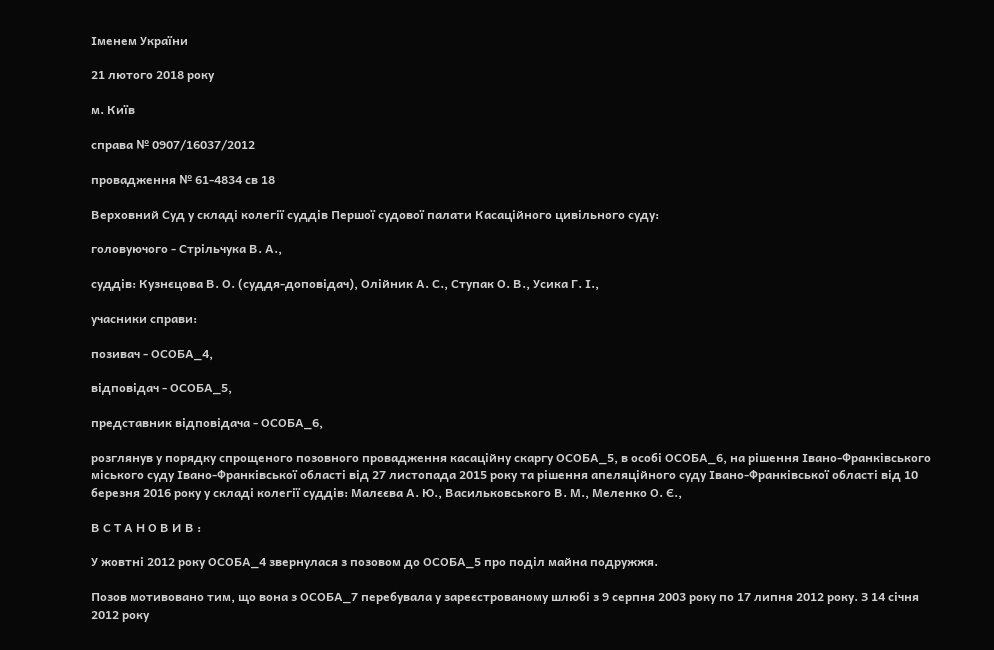Іменем України

21 лютого 2018 року

м. Київ

справа № 0907/16037/2012

провадження № 61-4834 св 18

Верховний Суд у складі колегії суддів Першої судової палати Касаційного цивільного суду:

головуючого - Стрільчука В. А.,

суддів: Кузнєцова В. О. (суддя-доповідач), Олійник А. С., Ступак О. В., Усика Г. І.,

учасники справи:

позивач - ОСОБА_4,

відповідач - ОСОБА_5,

представник відповідача - ОСОБА_6,

розглянув у порядку спрощеного позовного провадження касаційну скаргу ОСОБА_5, в особі ОСОБА_6, на рішення Івано-Франківського міського суду Івано-Франківської області від 27 листопада 2015 року та рішення апеляційного суду Івано-Франківської області від 10 березня 2016 року у складі колегії суддів: Малєєва А. Ю., Васильковського В. М., Меленко О. Є.,

В С Т А Н О В И В :

У жовтні 2012 року ОСОБА_4 звернулася з позовом до ОСОБА_5 про поділ майна подружжя.

Позов мотивовано тим, що вона з ОСОБА_7 перебувала у зареєстрованому шлюбі з 9 серпня 2003 року по 17 липня 2012 року. З 14 січня 2012 року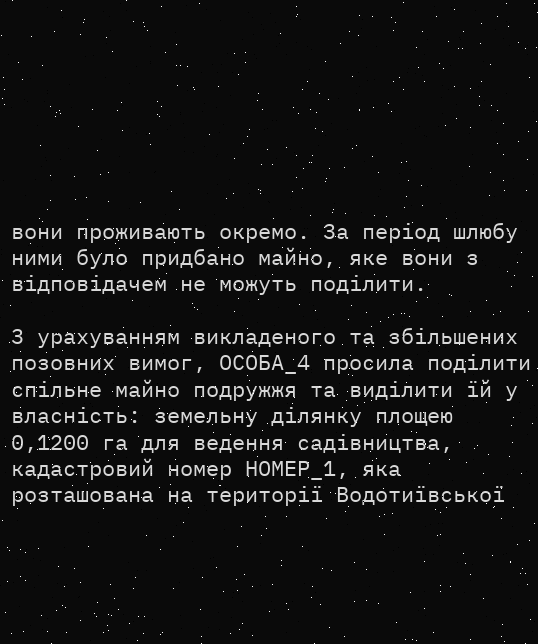вони проживають окремо. За період шлюбу ними було придбано майно, яке вони з відповідачем не можуть поділити.

З урахуванням викладеного та збільшених позовних вимог, ОСОБА_4 просила поділити спільне майно подружжя та виділити їй у власність: земельну ділянку площею 0,1200 га для ведення садівництва, кадастровий номер НОМЕР_1, яка розташована на території Водотиївської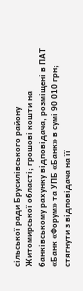сільської ради Брусилівського району Житомирської області; грошові кошти на банківському рахунку відповідача, розміщені в ПАТ «Банк «Форум» та УПБ «Банк» в сумі 90 010 грн; стягнути з відповідача на її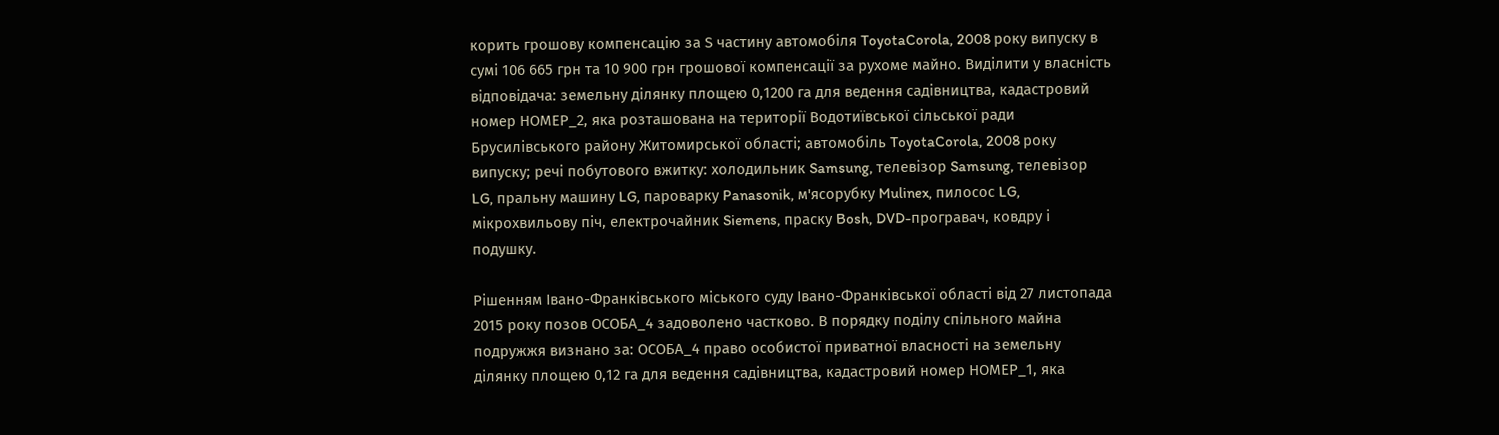корить грошову компенсацію за Ѕ частину автомобіля ToyotaCorola, 2008 року випуску в сумі 106 665 грн та 10 900 грн грошової компенсації за рухоме майно. Виділити у власність відповідача: земельну ділянку площею 0,1200 га для ведення садівництва, кадастровий номер НОМЕР_2, яка розташована на території Водотиївської сільської ради Брусилівського району Житомирської області; автомобіль ToyotaCorola, 2008 року випуску; речі побутового вжитку: холодильник Samsung, телевізор Samsung, телевізор LG, пральну машину LG, пароварку Panasonik, м'ясорубку Mulinex, пилосос LG, мікрохвильову піч, електрочайник Siemens, праску Bosh, DVD-програвач, ковдру і подушку.

Рішенням Івано-Франківського міського суду Івано-Франківської області від 27 листопада 2015 року позов ОСОБА_4 задоволено частково. В порядку поділу спільного майна подружжя визнано за: ОСОБА_4 право особистої приватної власності на земельну ділянку площею 0,12 га для ведення садівництва, кадастровий номер НОМЕР_1, яка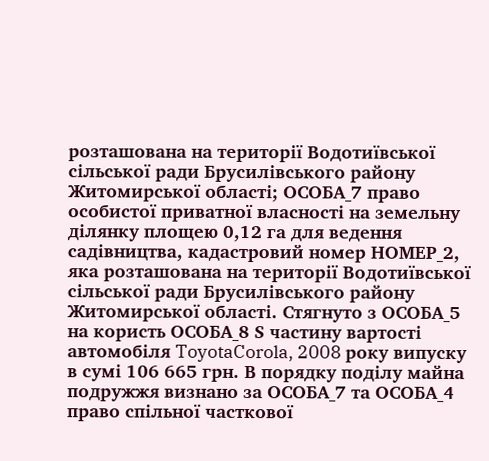розташована на території Водотиївської сільської ради Брусилівського району Житомирської області; ОСОБА_7 право особистої приватної власності на земельну ділянку площею 0,12 га для ведення садівництва, кадастровий номер НОМЕР_2, яка розташована на території Водотиївської сільської ради Брусилівського району Житомирської області. Стягнуто з ОСОБА_5 на користь ОСОБА_8 Ѕ частину вартості автомобіля ToyotaCorola, 2008 року випуску в сумі 106 665 грн. В порядку поділу майна подружжя визнано за ОСОБА_7 та ОСОБА_4 право спільної часткової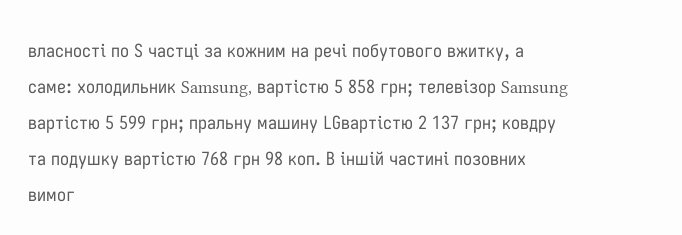власності по Ѕ частці за кожним на речі побутового вжитку, а саме: холодильник Samsung, вартістю 5 858 грн; телевізор Samsung вартістю 5 599 грн; пральну машину LGвартістю 2 137 грн; ковдру та подушку вартістю 768 грн 98 коп. В іншій частині позовних вимог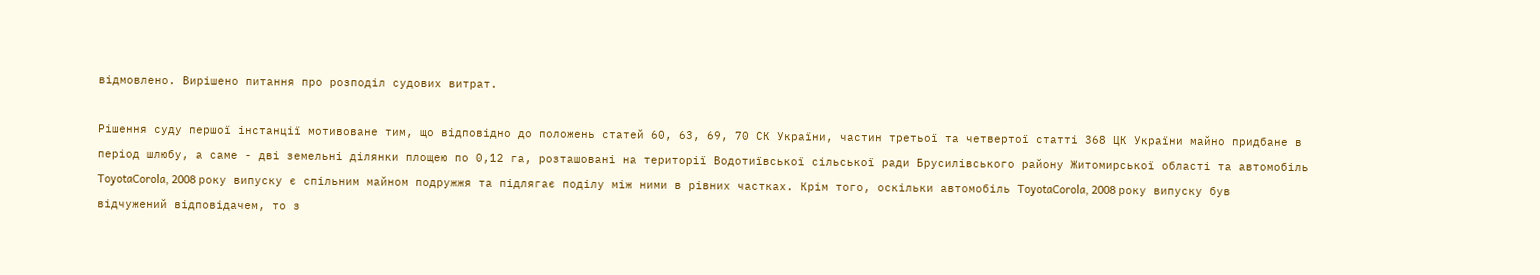відмовлено. Вирішено питання про розподіл судових витрат.

Рішення суду першої інстанції мотивоване тим, що відповідно до положень статей 60, 63, 69, 70 СК України, частин третьої та четвертої статті 368 ЦК України майно придбане в період шлюбу, а саме - дві земельні ділянки площею по 0,12 га, розташовані на території Водотиївської сільської ради Брусилівського району Житомирської області та автомобіль ToyotaCorola, 2008 року випуску є спільним майном подружжя та підлягає поділу між ними в рівних частках. Крім того, оскільки автомобіль ToyotaCorola, 2008 року випуску був відчужений відповідачем, то з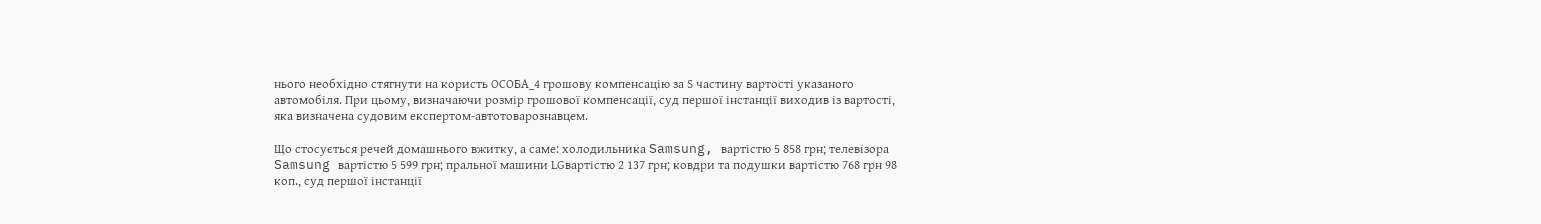нього необхідно стягнути на користь ОСОБА_4 грошову компенсацію за Ѕ частину вартості указаного автомобіля. При цьому, визначаючи розмір грошової компенсації, суд першої інстанції виходив із вартості, яка визначена судовим експертом-автотоварознавцем.

Що стосується речей домашнього вжитку, а саме: холодильника Samsung, вартістю 5 858 грн; телевізора Samsung вартістю 5 599 грн; пральної машини LGвартістю 2 137 грн; ковдри та подушки вартістю 768 грн 98 коп., суд першої інстанції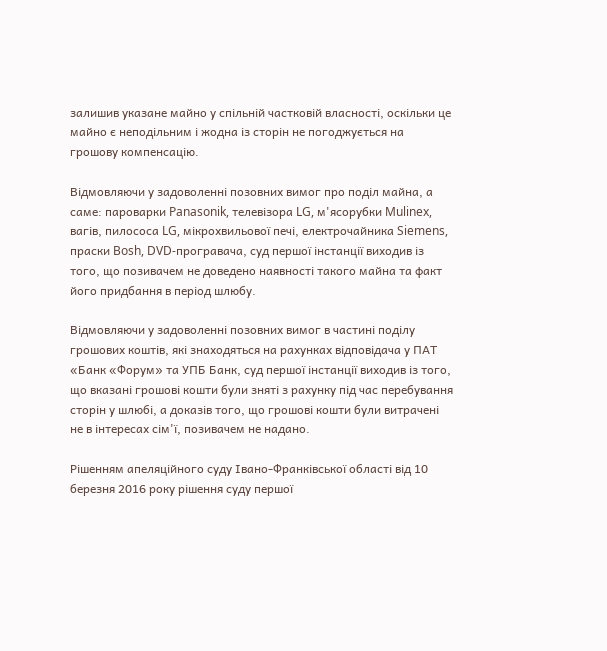залишив указане майно у спільній частковій власності, оскільки це майно є неподільним і жодна із сторін не погоджується на грошову компенсацію.

Відмовляючи у задоволенні позовних вимог про поділ майна, а саме: пароварки Panasonik, телевізора LG, м'ясорубки Mulinex, вагів, пилососа LG, мікрохвильової печі, електрочайника Siemens, праски Bosh, DVD-програвача, суд першої інстанції виходив із того, що позивачем не доведено наявності такого майна та факт його придбання в період шлюбу.

Відмовляючи у задоволенні позовних вимог в частині поділу грошових коштів, які знаходяться на рахунках відповідача у ПАТ «Банк «Форум» та УПБ Банк, суд першої інстанції виходив із того, що вказані грошові кошти були зняті з рахунку під час перебування сторін у шлюбі, а доказів того, що грошові кошти були витрачені не в інтересах сім'ї, позивачем не надано.

Рішенням апеляційного суду Івано-Франківської області від 10 березня 2016 року рішення суду першої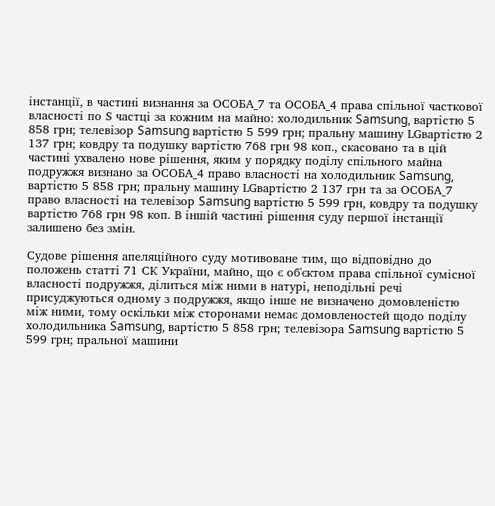інстанції, в частині визнання за ОСОБА_7 та ОСОБА_4 права спільної часткової власності по Ѕ частці за кожним на майно: холодильник Samsung, вартістю 5 858 грн; телевізор Samsung вартістю 5 599 грн; пральну машину LGвартістю 2 137 грн; ковдру та подушку вартістю 768 грн 98 коп., скасовано та в цій частині ухвалено нове рішення, яким у порядку поділу спільного майна подружжя визнано за ОСОБА_4 право власності на холодильник Samsung, вартістю 5 858 грн; пральну машину LGвартістю 2 137 грн та за ОСОБА_7 право власності на телевізор Samsung вартістю 5 599 грн, ковдру та подушку вартістю 768 грн 98 коп. В іншій частині рішення суду першої інстанції залишено без змін.

Судове рішення апеляційного суду мотивоване тим, що відповідно до положень статті 71 СК України, майно, що є об'єктом права спільної сумісної власності подружжя, ділиться між ними в натурі, неподільні речі присуджуються одному з подружжя, якщо інше не визначено домовленістю між ними, тому оскільки між сторонами немає домовленостей щодо поділу холодильника Samsung, вартістю 5 858 грн; телевізора Samsung вартістю 5 599 грн; пральної машини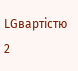LGвартістю 2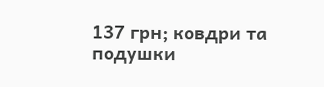137 грн; ковдри та подушки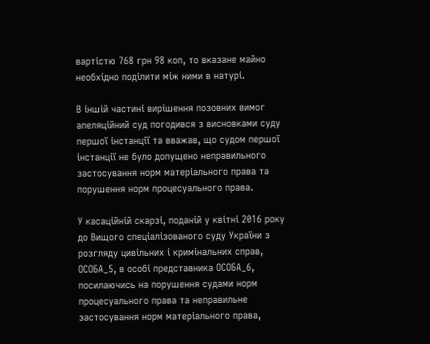вартістю 768 грн 98 коп, то вказане майно необхідно поділити між ними в натурі.

В іншій частині вирішення позовних вимог апеляційний суд погодився з висновками суду першої інстанції та вважав, що судом першої інстанції не було допущено неправильного застосування норм матеріального права та порушення норм процесуального права.

У касаційній скарзі, поданій у квітні 2016 року до Вищого спеціалізованого суду України з розгляду цивільних і кримінальних справ, ОСОБА_5, в особі представника ОСОБА_6, посилаючись на порушення судами норм процесуального права та неправильне застосування норм матеріального права,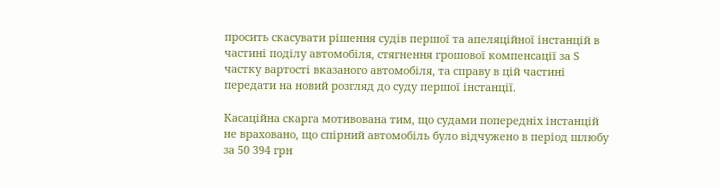просить скасувати рішення судів першої та апеляційної інстанцій в частині поділу автомобіля, стягнення грошової компенсації за Ѕ частку вартості вказаного автомобіля, та справу в цій частині передати на новий розгляд до суду першої інстанції.

Касаційна скарга мотивована тим, що судами попередніх інстанцій не враховано, що спірний автомобіль було відчужено в період шлюбу за 50 394 грн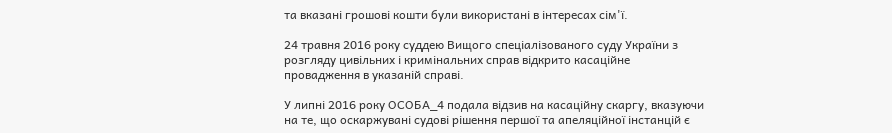та вказані грошові кошти були використані в інтересах сім'ї.

24 травня 2016 року суддею Вищого спеціалізованого суду України з розгляду цивільних і кримінальних справ відкрито касаційне провадження в указаній справі.

У липні 2016 року ОСОБА_4 подала відзив на касаційну скаргу, вказуючи на те, що оскаржувані судові рішення першої та апеляційної інстанцій є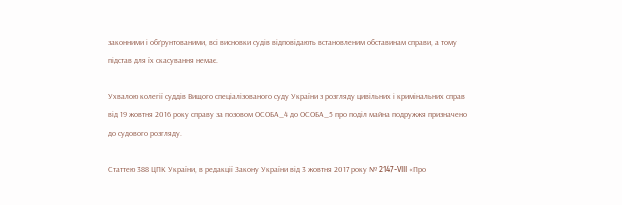законними і обґрунтованими, всі висновки судів відповідають встановленим обставинам справи, а тому підстав для їх скасування немає.

Ухвалою колегії суддів Вищого спеціалізованого суду України з розгляду цивільних і кримінальних справ від 19 жовтня 2016 року справу за позовом ОСОБА_4 до ОСОБА_5 про поділ майна подружжя призначено до судового розгляду.

Статтею 388 ЦПК України, в редакції Закону України від 3 жовтня 2017 року № 2147-VIII «Про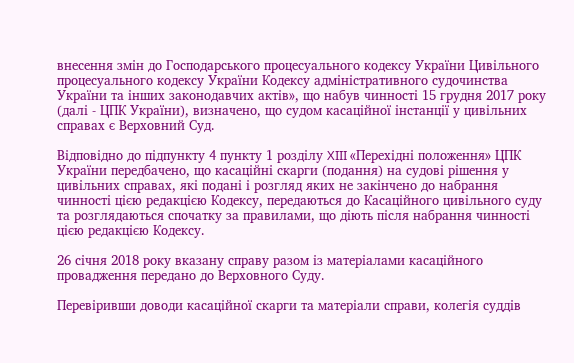внесення змін до Господарського процесуального кодексу України Цивільного процесуального кодексу України Кодексу адміністративного судочинства України та інших законодавчих актів», що набув чинності 15 грудня 2017 року (далі - ЦПК України), визначено, що судом касаційної інстанції у цивільних справах є Верховний Суд.

Відповідно до підпункту 4 пункту 1 розділу XIII «Перехідні положення» ЦПК України передбачено, що касаційні скарги (подання) на судові рішення у цивільних справах, які подані і розгляд яких не закінчено до набрання чинності цією редакцією Кодексу, передаються до Касаційного цивільного суду та розглядаються спочатку за правилами, що діють після набрання чинності цією редакцією Кодексу.

26 січня 2018 року вказану справу разом із матеріалами касаційного провадження передано до Верховного Суду.

Перевіривши доводи касаційної скарги та матеріали справи, колегія суддів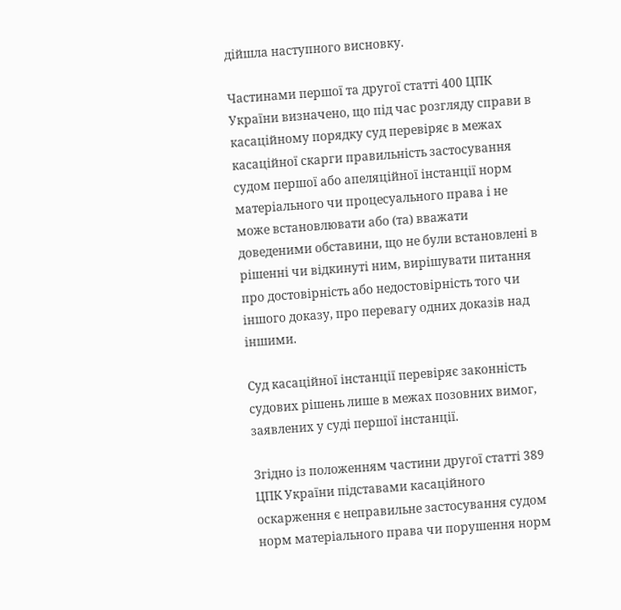дійшла наступного висновку.

Частинами першої та другої статті 400 ЦПК України визначено, що під час розгляду справи в касаційному порядку суд перевіряє в межах касаційної скарги правильність застосування судом першої або апеляційної інстанції норм матеріального чи процесуального права і не може встановлювати або (та) вважати доведеними обставини, що не були встановлені в рішенні чи відкинуті ним, вирішувати питання про достовірність або недостовірність того чи іншого доказу, про перевагу одних доказів над іншими.

Суд касаційної інстанції перевіряє законність судових рішень лише в межах позовних вимог, заявлених у суді першої інстанції.

Згідно із положенням частини другої статті 389 ЦПК України підставами касаційного оскарження є неправильне застосування судом норм матеріального права чи порушення норм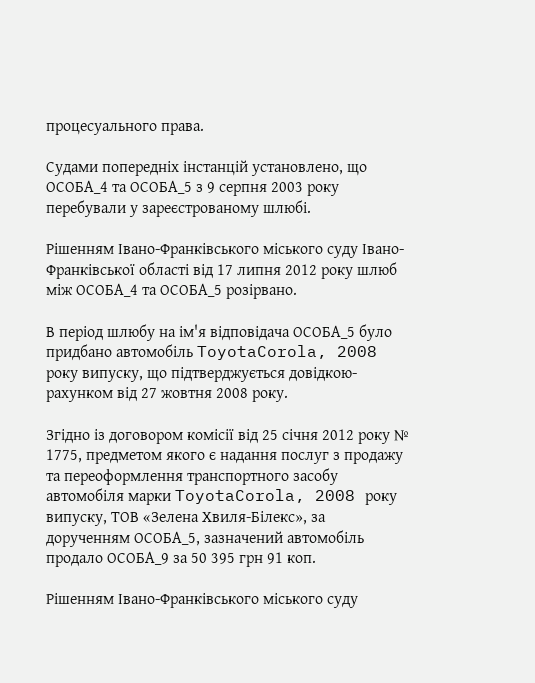процесуального права.

Судами попередніх інстанцій установлено, що ОСОБА_4 та ОСОБА_5 з 9 серпня 2003 року перебували у зареєстрованому шлюбі.

Рішенням Івано-Франківського міського суду Івано-Франківської області від 17 липня 2012 року шлюб між ОСОБА_4 та ОСОБА_5 розірвано.

В період шлюбу на ім'я відповідача ОСОБА_5 було придбано автомобіль ToyotaCorola, 2008 року випуску, що підтверджується довідкою-рахунком від 27 жовтня 2008 року.

Згідно із договором комісії від 25 січня 2012 року № 1775, предметом якого є надання послуг з продажу та переоформлення транспортного засобу автомобіля марки ToyotaCorola, 2008 року випуску, ТОВ «Зелена Хвиля-Білекс», за дорученням ОСОБА_5, зазначений автомобіль продало ОСОБА_9 за 50 395 грн 91 коп.

Рішенням Івано-Франківського міського суду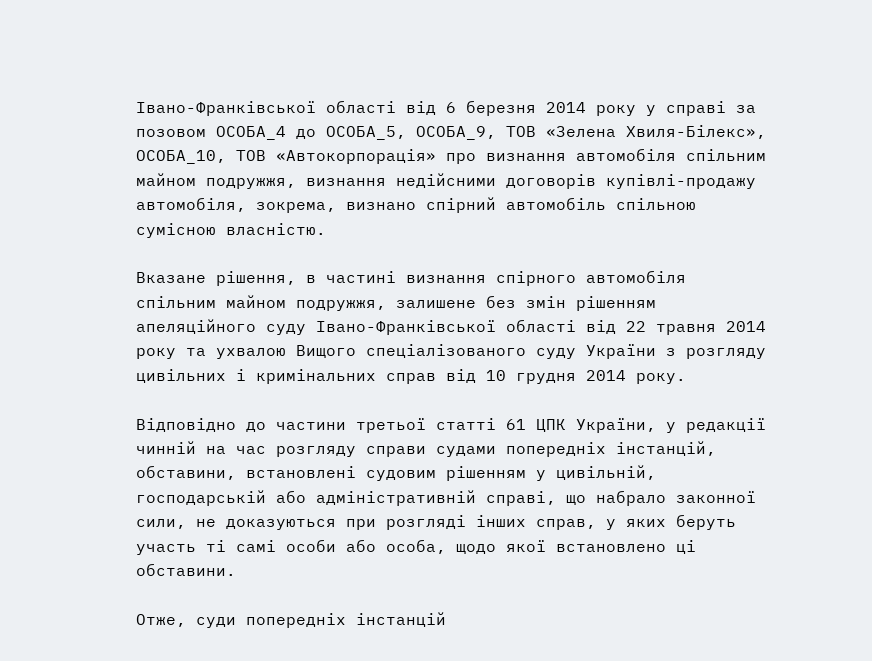Івано-Франківської області від 6 березня 2014 року у справі за позовом ОСОБА_4 до ОСОБА_5, ОСОБА_9, ТОВ «Зелена Хвиля-Білекс», ОСОБА_10, ТОВ «Автокорпорація» про визнання автомобіля спільним майном подружжя, визнання недійсними договорів купівлі-продажу автомобіля, зокрема, визнано спірний автомобіль спільною сумісною власністю.

Вказане рішення, в частині визнання спірного автомобіля спільним майном подружжя, залишене без змін рішенням апеляційного суду Івано-Франківської області від 22 травня 2014 року та ухвалою Вищого спеціалізованого суду України з розгляду цивільних і кримінальних справ від 10 грудня 2014 року.

Відповідно до частини третьої статті 61 ЦПК України, у редакції чинній на час розгляду справи судами попередніх інстанцій, обставини, встановлені судовим рішенням у цивільній, господарській або адміністративній справі, що набрало законної сили, не доказуються при розгляді інших справ, у яких беруть участь ті самі особи або особа, щодо якої встановлено ці обставини.

Отже, суди попередніх інстанцій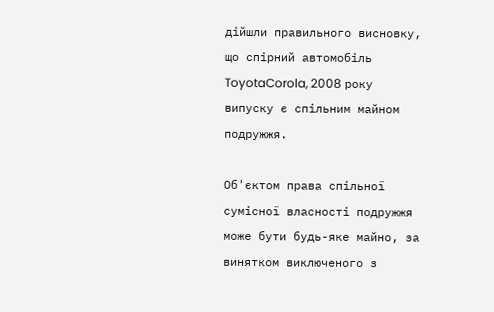дійшли правильного висновку, що спірний автомобіль ToyotaCorola, 2008 року випуску є спільним майном подружжя.

Об'єктом права спільної сумісної власності подружжя може бути будь-яке майно, за винятком виключеного з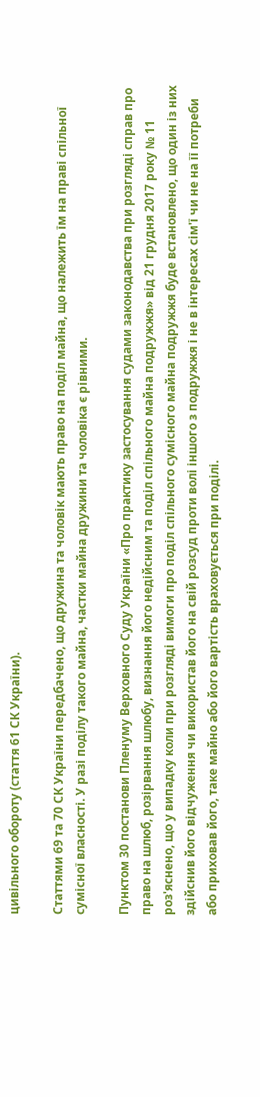цивільного обороту (стаття 61 СК України).

Статтями 69 та 70 СК України передбачено, що дружина та чоловік мають право на поділ майна, що належить їм на праві спільної сумісної власності. У разі поділу такого майна, частки майна дружини та чоловіка є рівними.

Пунктом 30 постанови Пленуму Верховного Суду України «Про практику застосування судами законодавства при розгляді справ про право на шлюб, розірвання шлюбу, визнання його недійсним та поділ спільного майна подружжя» від 21 грудня 2017 року № 11 роз'яснено, що у випадку коли при розгляді вимоги про поділ спільного сумісного майна подружжя буде встановлено, що один із них здійснив його відчуження чи використав його на свій розсуд проти волі іншого з подружжя і не в інтересах сім'ї чи не на її потреби або приховав його, таке майно або його вартість враховується при поділі.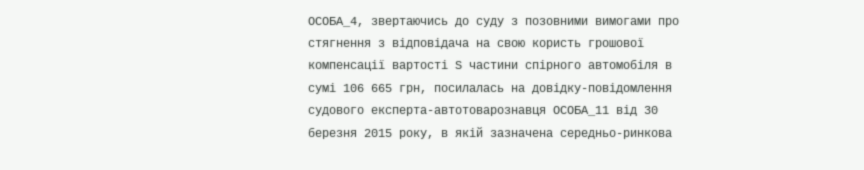ОСОБА_4, звертаючись до суду з позовними вимогами про стягнення з відповідача на свою користь грошової компенсації вартості Ѕ частини спірного автомобіля в сумі 106 665 грн, посилалась на довідку-повідомлення судового експерта-автотоварознавця ОСОБА_11 від 30 березня 2015 року, в якій зазначена середньо-ринкова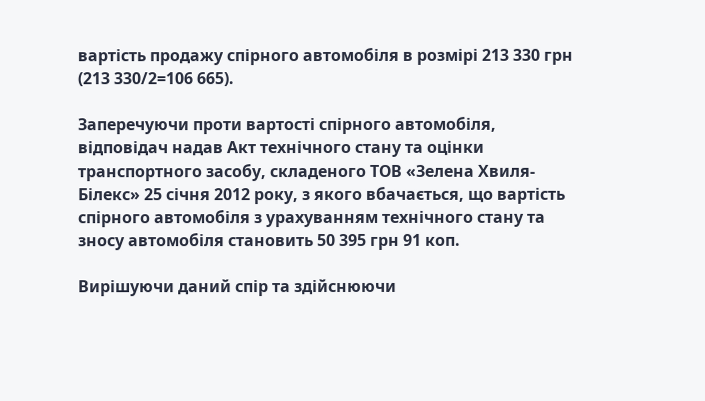вартість продажу спірного автомобіля в розмірі 213 330 грн (213 330/2=106 665).

Заперечуючи проти вартості спірного автомобіля, відповідач надав Акт технічного стану та оцінки транспортного засобу, складеного ТОВ «Зелена Хвиля-Білекс» 25 січня 2012 року, з якого вбачається, що вартість спірного автомобіля з урахуванням технічного стану та зносу автомобіля становить 50 395 грн 91 коп.

Вирішуючи даний спір та здійснюючи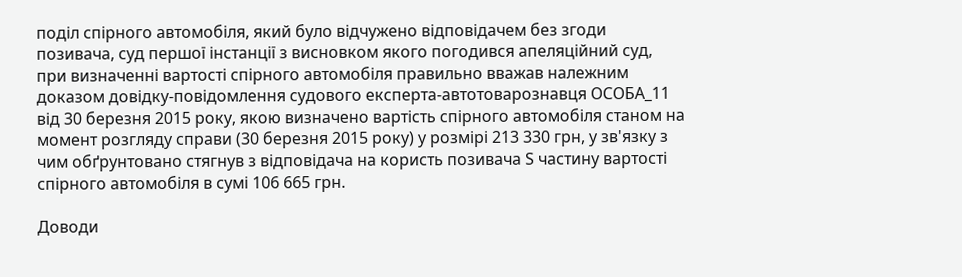поділ спірного автомобіля, який було відчужено відповідачем без згоди позивача, суд першої інстанції з висновком якого погодився апеляційний суд, при визначенні вартості спірного автомобіля правильно вважав належним доказом довідку-повідомлення судового експерта-автотоварознавця ОСОБА_11 від 30 березня 2015 року, якою визначено вартість спірного автомобіля станом на момент розгляду справи (30 березня 2015 року) у розмірі 213 330 грн, у зв'язку з чим обґрунтовано стягнув з відповідача на користь позивача Ѕ частину вартості спірного автомобіля в сумі 106 665 грн.

Доводи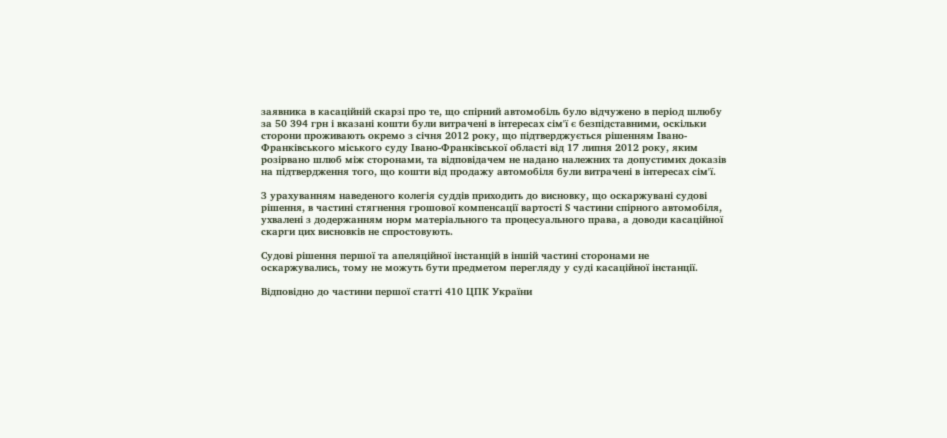заявника в касаційній скарзі про те, що спірний автомобіль було відчужено в період шлюбу за 50 394 грн і вказані кошти були витрачені в інтересах сім'ї є безпідставними, оскільки сторони проживають окремо з січня 2012 року, що підтверджується рішенням Івано-Франківського міського суду Івано-Франківської області від 17 липня 2012 року, яким розірвано шлюб між сторонами, та відповідачем не надано належних та допустимих доказів на підтвердження того, що кошти від продажу автомобіля були витрачені в інтересах сім'ї.

З урахуванням наведеного колегія суддів приходить до висновку, що оскаржувані судові рішення, в частині стягнення грошової компенсації вартості Ѕ частини спірного автомобіля, ухвалені з додержанням норм матеріального та процесуального права, а доводи касаційної скарги цих висновків не спростовують.

Судові рішення першої та апеляційної інстанцій в іншій частині сторонами не оскаржувались, тому не можуть бути предметом перегляду у суді касаційної інстанції.

Відповідно до частини першої статті 410 ЦПК України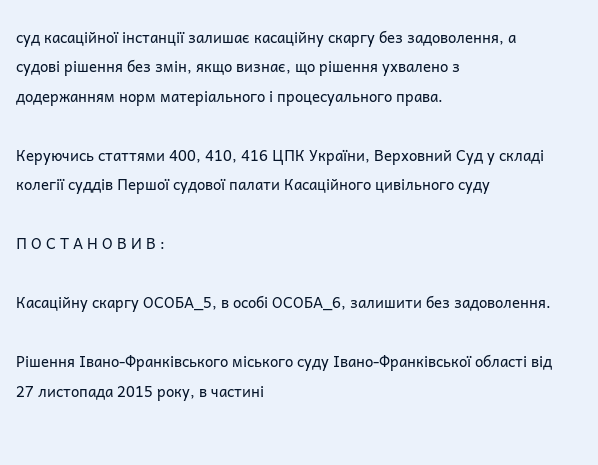суд касаційної інстанції залишає касаційну скаргу без задоволення, а судові рішення без змін, якщо визнає, що рішення ухвалено з додержанням норм матеріального і процесуального права.

Керуючись статтями 400, 410, 416 ЦПК України, Верховний Суд у складі колегії суддів Першої судової палати Касаційного цивільного суду

П О С Т А Н О В И В :

Касаційну скаргу ОСОБА_5, в особі ОСОБА_6, залишити без задоволення.

Рішення Івано-Франківського міського суду Івано-Франківської області від 27 листопада 2015 року, в частині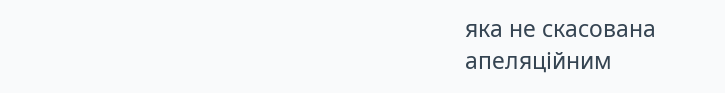яка не скасована апеляційним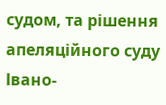судом, та рішення апеляційного суду Івано-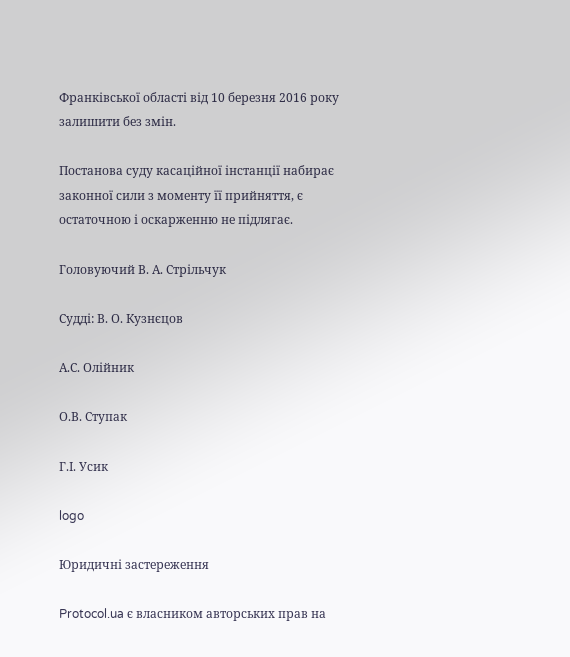Франківської області від 10 березня 2016 року залишити без змін.

Постанова суду касаційної інстанції набирає законної сили з моменту її прийняття, є остаточною і оскарженню не підлягає.

Головуючий В. А. Стрільчук

Судді: В. О. Кузнєцов

А.С. Олійник

О.В. Ступак

Г.І. Усик

logo

Юридичні застереження

Protocol.ua є власником авторських прав на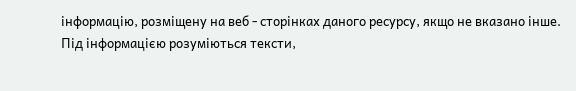інформацію, розміщену на веб - сторінках даного ресурсу, якщо не вказано інше. Під інформацією розуміються тексти,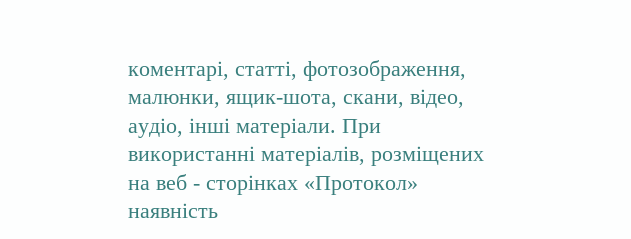коментарі, статті, фотозображення, малюнки, ящик-шота, скани, відео, аудіо, інші матеріали. При використанні матеріалів, розміщених на веб - сторінках «Протокол» наявність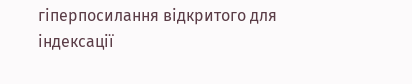гіперпосилання відкритого для індексації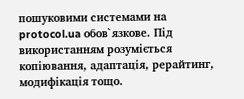пошуковими системами на protocol.ua обов`язкове. Під використанням розуміється копіювання, адаптація, рерайтинг, модифікація тощо.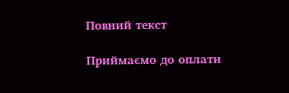Повний текст

Приймаємо до оплати